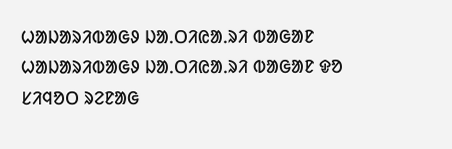ᱦᱟᱡᱟᱨᱤᱵᱟᱜᱽ ᱡᱟᱹᱛᱤᱭᱟᱹᱨᱤ ᱵᱟᱜᱟᱱ
ᱦᱟᱡᱟᱨᱤᱵᱟᱜᱽ ᱡᱟᱹᱛᱤᱭᱟᱹᱨᱤ ᱵᱟᱜᱟᱱ ᱫᱚ ᱥᱤᱧᱚᱛ ᱨᱮᱱᱟᱜ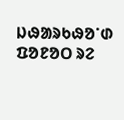ᱡᱷᱟᱨᱠᱷᱚᱸᱰ ᱯᱚᱱᱚᱛ ᱨᱮ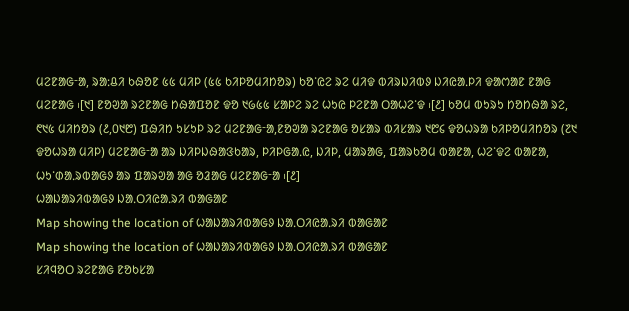ᱢᱮᱱᱟᱜᱼᱟ, ᱨᱟᱺᱪᱤ ᱠᱷᱚᱱ ᱕᱕ ᱢᱤᱞ (᱕᱕ ᱠᱤᱞᱚᱢᱤᱴᱚᱨ) ᱠᱚᱸᱭᱮ ᱨᱮ ᱢᱤᱫ ᱵᱤᱨᱡᱤᱵᱽ ᱡᱤᱭᱟᱹᱞᱤ ᱫᱟᱬᱟᱱ ᱱᱟᱜ ᱢᱮᱱᱟᱜ ᱾[᱑] ᱱᱚᱣᱟ ᱨᱮᱱᱟᱜ ᱴᱷᱟᱯᱚᱱ ᱫᱚ ᱑᱙᱕᱕ ᱥᱟᱞᱮ ᱨᱮ ᱦᱩᱭ ᱞᱮᱱᱟ ᱛᱟᱦᱮᱸᱫ ᱾[᱒] ᱠᱚᱢ ᱵᱩᱨᱩ ᱴᱚᱴᱷᱟ ᱨᱮ, ᱖᱑᱕ ᱢᱤᱴᱚᱨ (᱒,᱐᱑᱘) ᱯᱷᱤᱴ ᱩᱥᱩᱞ ᱨᱮ ᱢᱮᱱᱟᱜᱼᱟ,ᱱᱚᱣᱟ ᱨᱮᱱᱟᱜ ᱚᱥᱟᱨ ᱵᱤᱥᱟᱨ ᱑᱘᱔ ᱫᱚᱦᱨᱟ ᱠᱤᱞᱚᱢᱤᱴᱚᱨ (᱗᱑ ᱫᱚᱦᱨᱟ ᱢᱤᱞ) ᱢᱮᱱᱟᱜᱼᱟ ᱟᱨ ᱡᱤᱞᱡᱷᱟᱝᱠᱟᱨ, ᱞᱤᱞᱜᱟᱹᱭ, ᱡᱤᱞ, ᱢᱟᱨᱟᱜ, ᱯᱟᱨᱠᱚᱢ ᱵᱟᱱᱟ, ᱦᱮᱸᱫᱮ ᱵᱟᱱᱟ, ᱦᱩᱸᱰᱟᱹᱨᱵᱟᱜᱽ ᱟᱨ ᱯᱟᱨᱣᱟ ᱟᱜ ᱚᱲᱟᱜ ᱢᱮᱱᱟᱜᱼᱟ ᱾[᱒]
ᱦᱟᱡᱟᱨᱤᱵᱟᱜᱽ ᱡᱟᱹᱛᱤᱭᱟᱹᱨᱤ ᱵᱟᱜᱟᱱ
Map showing the location of ᱦᱟᱡᱟᱨᱤᱵᱟᱜᱽ ᱡᱟᱹᱛᱤᱭᱟᱹᱨᱤ ᱵᱟᱜᱟᱱ
Map showing the location of ᱦᱟᱡᱟᱨᱤᱵᱟᱜᱽ ᱡᱟᱹᱛᱤᱭᱟᱹᱨᱤ ᱵᱟᱜᱟᱱ
ᱥᱤᱧᱚᱛ ᱨᱮᱱᱟᱜ ᱱᱚᱠᱥᱟ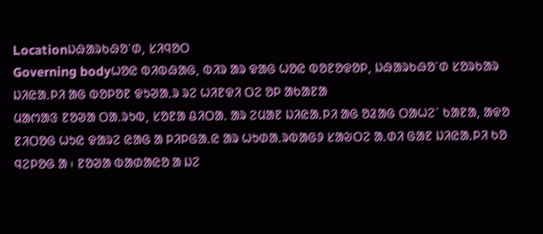Locationᱡᱷᱟᱨᱠᱷᱚᱸᱰ, ᱥᱤᱧᱚᱛ
Governing bodyᱦᱚᱭ ᱵᱤᱵᱷᱟᱜ, ᱵᱤᱨ ᱟᱨ ᱫᱟᱜ ᱦᱚᱭ ᱵᱚᱱᱚᱫᱚᱞ, ᱡᱷᱟᱨᱠᱷᱚᱸᱰ ᱥᱚᱨᱠᱟᱨ
ᱡᱤᱭᱟᱹᱞᱤ ᱟᱜ ᱵᱚᱞᱚᱱ ᱫᱩᱣᱟᱹᱨ ᱨᱮ ᱦᱤᱱᱫᱤ ᱛᱮ ᱚᱞ ᱟᱠᱟᱱᱟ
ᱢᱟᱬᱟᱝ ᱱᱚᱣᱟ ᱛᱟ.ᱨᱩᱵ, ᱥᱚᱱᱟ ᱪᱤᱛᱟᱹ ᱟᱨ ᱮᱢᱟᱱ ᱡᱤᱭᱟᱹᱞᱤ ᱟᱜ ᱚᱲᱟᱜ ᱛᱟᱦᱮᱸ ᱠᱟᱱᱟ, ᱟᱫᱚ ᱱᱤᱛᱚᱜ ᱦᱩᱭ ᱫᱟᱨᱮ ᱭᱟᱜ ᱟ ᱞᱤᱞᱜᱟᱹᱭ ᱟᱨ ᱦᱩᱰᱟᱹᱨᱵᱟᱜᱽ ᱥᱟᱶᱛᱮ ᱟᱹᱰᱤ ᱜᱟᱱ ᱡᱤᱭᱟᱹᱞᱤ ᱠᱚ ᱧᱮᱞᱚᱜ ᱟ ᱾ ᱱᱚᱣᱟ ᱵᱟᱰᱟᱭᱚ ᱟ ᱡᱮ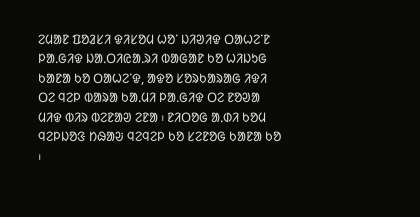ᱮᱢᱟᱱ ᱯᱚᱲᱥᱤ ᱫᱤᱥᱚᱢ ᱦᱚᱸ ᱡᱤᱣᱤᱫ ᱛᱟᱦᱮᱸᱱ ᱞᱟᱹᱜᱤᱫ ᱡᱟᱹᱛᱤᱭᱟᱹᱨᱤ ᱵᱟᱜᱟᱱ ᱠᱚ ᱦᱤᱡᱩᱜ ᱠᱟᱱᱟ ᱠᱚ ᱛᱟᱦᱮᱸᱫ, ᱟᱫᱚ ᱥᱚᱨᱠᱟᱨᱟᱜ ᱤᱫᱤ ᱛᱮ ᱧᱮᱞ ᱵᱟᱨᱟ ᱠᱟᱹᱢᱤ ᱞᱟᱹᱜᱤᱫ ᱛᱮ ᱱᱚᱣᱟ ᱢᱤᱫ ᱵᱤᱨ ᱵᱮᱱᱟᱣ ᱮᱱᱟ ᱾ ᱱᱤᱛᱚᱜ ᱟᱹᱰᱤ ᱠᱚᱢ ᱧᱮᱞᱡᱚᱝ ᱴᱷᱟᱶ ᱧᱮᱧᱮᱞ ᱠᱚ ᱥᱮᱱᱚᱜ ᱠᱟᱱᱟ ᱠᱚ ᱾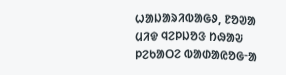ᱦᱟᱡᱟᱨᱤᱵᱟᱜᱽ, ᱱᱚᱣᱟ ᱢᱤᱫ ᱧᱮᱞᱡᱚᱝ ᱴᱷᱟᱶ ᱞᱮᱠᱟᱛᱮ ᱵᱟᱰᱟᱭᱚᱜᱼᱟ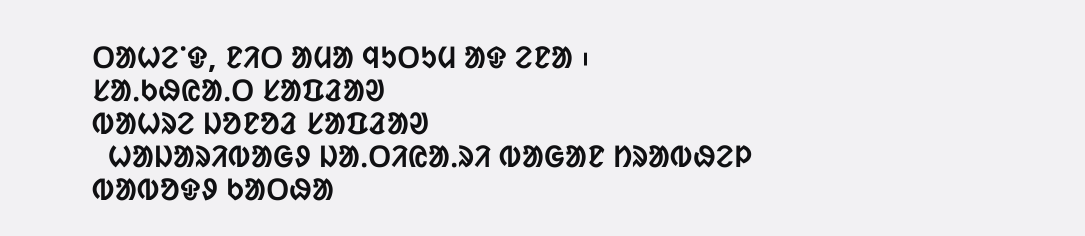ᱛᱟᱦᱮᱸᱫ, ᱱᱤᱛ ᱟᱢᱟ ᱧᱩᱛᱩᱢ ᱟᱫ ᱮᱱᱟ ᱾
ᱥᱟᱹᱠᱷᱭᱟᱹᱛ ᱥᱟᱯᱲᱟᱣ
ᱵᱟᱦᱨᱮ ᱡᱚᱱᱚᱲ ᱥᱟᱯᱲᱟᱣ
  ᱦᱟᱡᱟᱨᱤᱵᱟᱜᱽ ᱡᱟᱹᱛᱤᱭᱟᱹᱨᱤ ᱵᱟᱜᱟᱱ ᱴᱨᱟᱵᱷᱮᱞ ᱵᱟᱵᱚᱫᱽ ᱠᱟᱛᱷᱟ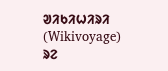ᱣᱤᱠᱤᱦᱤᱨᱤ (Wikivoyage) ᱨᱮ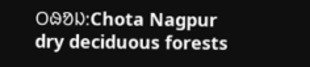ᱛᱷᱚᱡ:Chota Nagpur dry deciduous forests